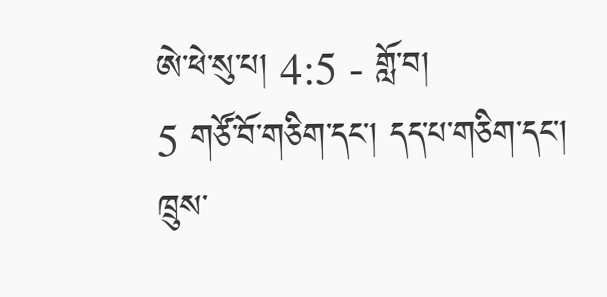ཨེ་ཕེ་སུ་པ། 4:5 - གློ་བ།
5 གཙོ་བོ་གཅིག་དང་། དད་པ་གཅིག་དང་། ཁྲུས་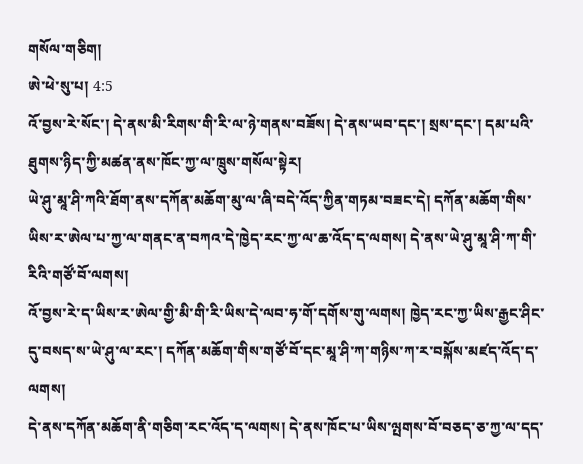གསོལ་གཅིག།
ཨེ་ཕེ་སུ་པ། 4:5
འོ་བྱས་རེ་སོང་། དེ་ནས་མི་རིགས་གི་རི་ལ་ཉེ་གནས་བཟོས། དེ་ནས་ཡབ་དང་། སྲས་དང་། དམ་པའི་ཐུགས་ཉིད་ཀྱི་མཚན་ནས་ཁོང་ཀྱ་ལ་ཁྲུས་གསོལ་སྟེར།
ཡེ་ཤུ་མཱ་ཤི་ཀའི་ཐོག་ནས་དཀོན་མཆོག་མུ་ལ་ཞི་བདེ་འོད་ཀྱིན་གཏམ་བཟང་དེ། དཀོན་མཆོག་གིས་ཡིས་ར་ཨེལ་པ་ཀྱ་ལ་གནང་ན་བཀའ་དེ་ཁྱེད་རང་ཀྱ་ལ་ཆ་འོད་ད་ལགས། དེ་ནས་ཡེ་ཤུ་མཱ་ཤི་ཀ་གི་རིའི་གཙོ་བོ་ལགས།
འོ་བྱས་རེ་ད་ཡིས་ར་ཨེལ་གྱི་མི་གི་རི་ཡིས་དེ་ལབ་ཧ་གོ་དགོས་གུ་ལགས། ཁྱེད་རང་ཀྱ་ཡིས་རྒྱང་ཤིང་དུ་བསད་ས་ཡེ་ཤུ་ལ་རང་། དཀོན་མཆོག་གིས་གཙོ་བོ་དང་མཱ་ཤི་ཀ་གཉིས་ཀ་ར་བསྐོས་མཛད་འོད་ད་ལགས།
དེ་ནས་དཀོན་མཆོག་ནི་གཅིག་རང་འོད་ད་ལགས། དེ་ནས་ཁོང་པ་ཡིས་ལྤགས་བོ་བཅད་ཅ་ཀྱ་ལ་དད་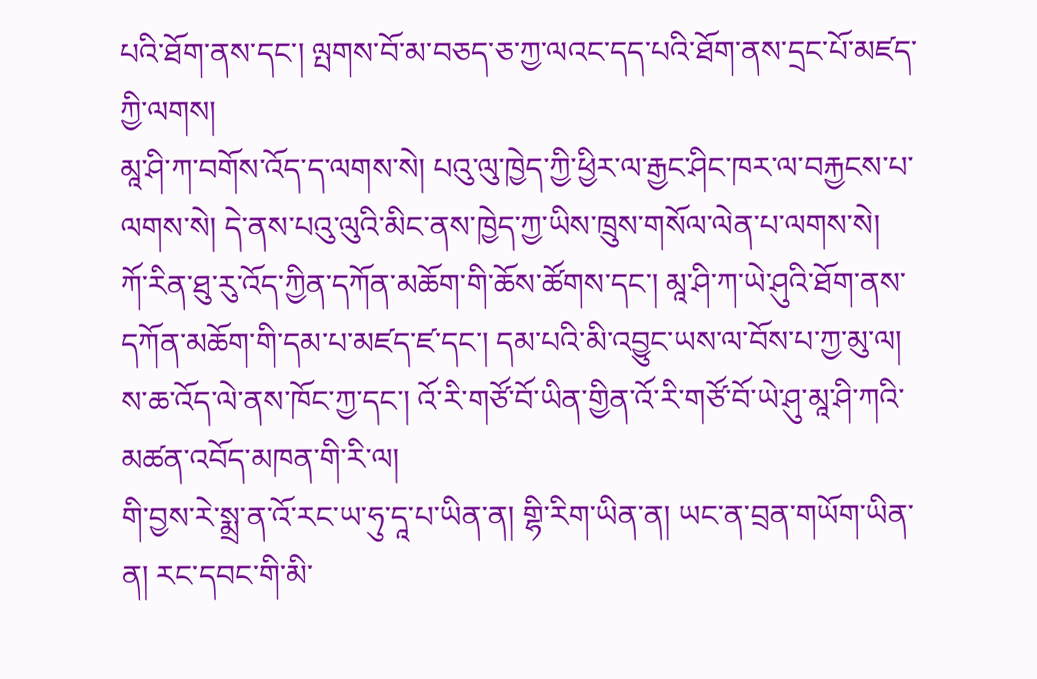པའི་ཐོག་ནས་དང་། ལྤགས་བོ་མ་བཅད་ཅ་ཀྱ་ལའང་དད་པའི་ཐོག་ནས་དྲང་པོ་མཛད་ཀྱི་ལགས།
མཱ་ཤི་ཀ་བགོས་འོད་ད་ལགས་སེ། པའུ་ལུ་ཁྱེད་ཀྱི་ཕྱིར་ལ་རྒྱང་ཤིང་ཁར་ལ་བརྐྱངས་པ་ལགས་སེ། དེ་ནས་པའུ་ལུའི་མིང་ནས་ཁྱེད་ཀྱ་ཡིས་ཁྲུས་གསོལ་ལེན་པ་ལགས་སེ།
ཀོ་རིན་ཐུ་རུ་འོད་ཀྱིན་དཀོན་མཆོག་གི་ཆོས་ཚོགས་དང་། མཱ་ཤི་ཀ་ཡེ་ཤུའི་ཐོག་ནས་དཀོན་མཆོག་གི་དམ་པ་མཛད་ཛ་དང་། དམ་པའི་མི་འབྱུང་ཡས་ལ་བོས་པ་ཀྱ་མུ་ལ། ས་ཆ་འོད་ལེ་ནས་ཁོང་ཀྱ་དང་། འོ་རི་གཙོ་བོ་ཡིན་གྱིན་འོ་རི་གཙོ་བོ་ཡེ་ཤུ་མཱ་ཤི་ཀའི་མཚན་འབོད་མཁན་གི་རི་ལ།
གི་བྱས་རེ་སྨྲ་ན་འོ་རང་ཡ་ཧུ་དཱ་པ་ཡིན་ན། གྷི་རིག་ཡིན་ན། ཡང་ན་བྲན་གཡོག་ཡིན་ན། རང་དབང་གི་མི་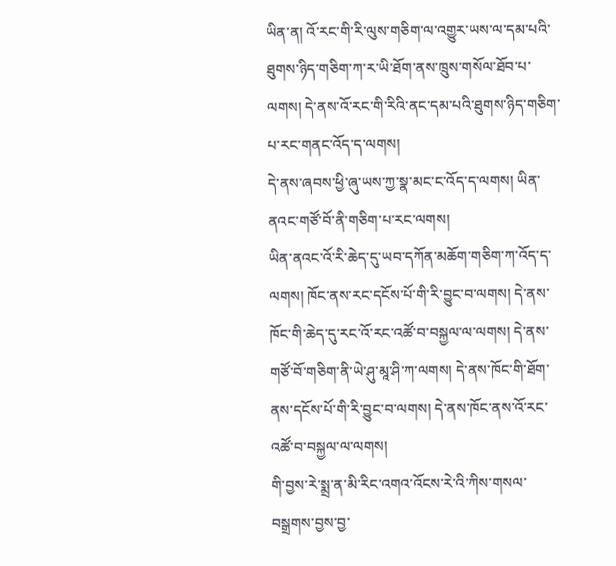ཡིན་ན། འོ་རང་གི་རི་ལུས་གཅིག་ལ་འགྱུར་ཡས་ལ་དམ་པའི་ཐུགས་ཉིད་གཅིག་ཀ་ར་ཡི་ཐོག་ནས་ཁྲུས་གསོལ་ཐོབ་པ་ལགས། དེ་ནས་འོ་རང་གི་རིའི་ནང་དམ་པའི་ཐུགས་ཉིད་གཅིག་པ་རང་གནང་འོད་ད་ལགས།
དེ་ནས་ཞབས་ཕྱི་ཞུ་ཡས་ཀྱ་སྣ་མང་ང་འོད་ད་ལགས། ཡིན་ནའང་གཙོ་བོ་ནི་གཅིག་པ་རང་ལགས།
ཡིན་ནའང་འོ་རི་ཆེད་དུ་ཡབ་དཀོན་མཆོག་གཅིག་ཀ་འོད་ད་ལགས། ཁོང་ནས་རང་དངོས་པོ་གི་རི་བྱུང་བ་ལགས། དེ་ནས་ཁོང་གི་ཆེད་དུ་རང་འོ་རང་འཚོ་བ་བསྐྱལ་ལ་ལགས། དེ་ནས་གཙོ་བོ་གཅིག་ནི་ཡེ་ཤུ་མཱ་ཤི་ཀ་ལགས། དེ་ནས་ཁོང་གི་ཐོག་ནས་དངོས་པོ་གི་རི་བྱུང་བ་ལགས། དེ་ནས་ཁོང་ནས་འོ་རང་འཚོ་བ་བསྐྱལ་ལ་ལགས།
གི་བྱས་རེ་སྨྲ་ན་མི་རིང་འགའ་འོངས་རེ་འི་ཀིས་གསལ་བསྒྲགས་བྱས་བྱ་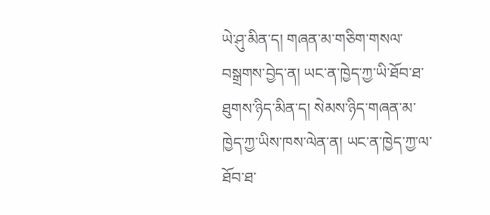ཡེ་ཤུ་མིན་ད། གཞན་མ་གཅིག་གསལ་བསྒྲགས་བྱེད་ན། ཡང་ན་ཁྱེད་ཀྱ་ཡི་ཐོབ་ཐ་ཐུགས་ཉིད་མིན་ད། སེམས་ཉིད་གཞན་མ་ཁྱེད་ཀྱ་ཡིས་ཁས་ལེན་ན། ཡང་ན་ཁྱེད་ཀྱ་ལ་ཐོབ་ཐ་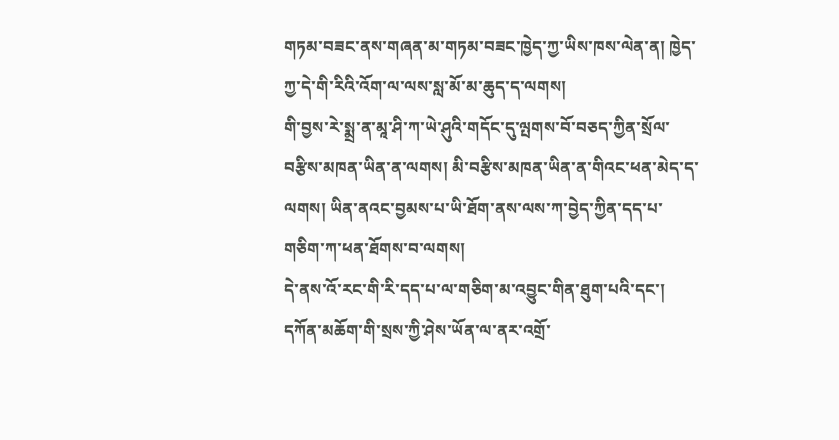གཏམ་བཟང་ནས་གཞན་མ་གཏམ་བཟང་ཁྱེད་ཀྱ་ཡིས་ཁས་ལེན་ན། ཁྱེད་ཀྱ་དེ་གི་རིའི་འོག་ལ་ལས་སླ་མོ་མ་ཆུད་ད་ལགས།
གི་བྱས་རེ་སྨྲ་ན་མཱ་ཤི་ཀ་ཡེ་ཤུའི་གདོང་དུ་ལྤགས་བོ་བཅད་ཀྱིན་སྲོལ་བརྩིས་མཁན་ཡིན་ན་ལགས། མི་བརྩིས་མཁན་ཡིན་ན་གིའང་ཕན་མེད་ད་ལགས། ཡིན་ནའང་བྱམས་པ་ཡི་ཐོག་ནས་ལས་ཀ་བྱེད་ཀྱིན་དད་པ་གཅིག་ཀ་ཕན་ཐོགས་བ་ལགས།
དེ་ནས་འོ་རང་གི་རི་དད་པ་ལ་གཅིག་མ་འབྱུང་གིན་ཐུག་པའི་དང་། དཀོན་མཆོག་གི་སྲས་ཀྱི་ཤེས་ཡོན་ལ་ནར་འགྲོ་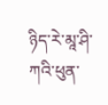ཉིད་རེ་མཱ་ཤི་ཀའི་ཕུན་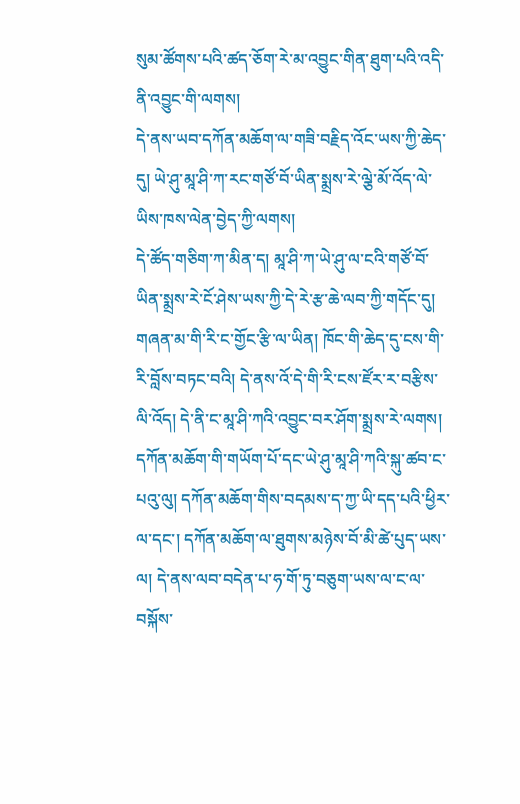སུམ་ཚོགས་པའི་ཚད་ཅོག་རེ་མ་འབྱུང་གིན་ཐུག་པའི་འདི་ནི་འབྱུང་གི་ལགས།
དེ་ནས་ཡབ་དཀོན་མཆོག་ལ་གཟི་བརྗིད་འོང་ཡས་ཀྱི་ཆེད་དུ། ཡེ་ཤུ་མཱ་ཤི་ཀ་རང་གཙོ་བོ་ཡིན་སྨྲས་རེ་ལྕེ་མོ་འོད་ལེ་ཡིས་ཁས་ལེན་བྱེད་ཀྱི་ལགས།
དེ་ཚོད་གཅིག་ཀ་མིན་ད། མཱ་ཤི་ཀ་ཡེ་ཤུ་ལ་ངའི་གཙོ་བོ་ཡིན་སྨྲས་རེ་ངོ་ཤེས་ཡས་ཀྱི་དེ་རེ་རྩ་ཆེ་ལབ་ཀྱི་གདོང་དུ། གཞན་མ་གི་རི་ང་གྱོང་རྩི་ལ་ཡིན། ཁོང་གི་ཆེད་དུ་ངས་གི་རི་བློས་བཏང་བའི། དེ་ནས་འོ་དེ་གི་རི་ངས་ཛོར་ར་བརྩིས་ལི་འོད། དེ་ནི་ང་མཱ་ཤི་ཀའི་འབྱུང་བར་ཤོག་སྨྲས་རེ་ལགས།
དཀོན་མཆོག་གི་གཡོག་པོ་དང་ཡེ་ཤུ་མཱ་ཤི་ཀའི་སྐུ་ཚབ་ང་པའུ་ལུ། དཀོན་མཆོག་གིས་བདམས་ད་ཀྱ་ཡི་དད་པའི་ཕྱིར་ལ་དང་། དཀོན་མཆོག་ལ་ཐུགས་མཉེས་བོ་མི་ཚེ་པུད་ཡས་ལ། དེ་ནས་ལབ་བདེན་པ་ཧ་གོ་ཏུ་བཅུག་ཡས་ལ་ང་ལ་བསྐོས་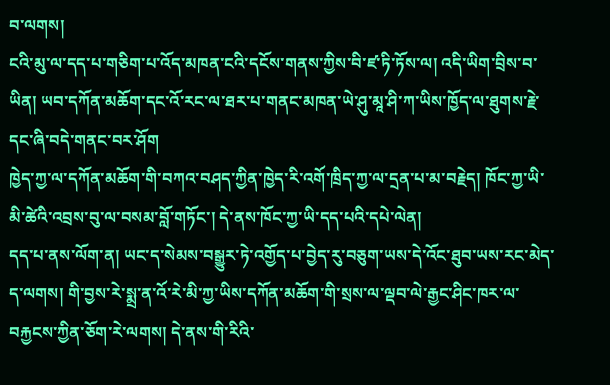བ་ལགས།
ངའི་མུ་ལ་དད་པ་གཅིག་པ་འོད་མཁན་ངའི་དངོས་གནས་ཀྱིས་བི་ཛ་ཏི་ཏོས་ལ། འདི་ཡིག་བྲིས་བ་ཡིན། ཡབ་དཀོན་མཆོག་དང་འོ་རང་ལ་ཐར་པ་གནང་མཁན་ཡེ་ཤུ་མཱ་ཤི་ཀ་ཡིས་ཁྱོད་ལ་ཐུགས་རྗེ་དང་ཞི་བདེ་གནང་བར་ཤོག
ཁྱེད་ཀྱ་ལ་དཀོན་མཆོག་གི་བཀའ་བཤད་ཀྱིན་ཁྱེད་རི་འགོ་ཁྲིད་ཀྱ་ལ་དྲན་པ་མ་བརྗེད། ཁོང་ཀྱ་ཡི་མི་ཚེའི་འབྲས་བུ་ལ་བསམ་བློ་གཏོང་། དེ་ནས་ཁོང་ཀྱ་ཡི་དད་པའི་དཔེ་ལེན།
དད་པ་ནས་ལོག་ན། ཡང་ད་སེམས་བསྒྱུར་ཏེ་འགྱོད་པ་བྱེད་རུ་བཅུག་ཡས་དེ་འོང་ཐུབ་ཡས་རང་མེད་ད་ལགས། གི་བྱས་རེ་སྨྲ་ན་འོ་རེ་མི་ཀྱ་ཡིས་དཀོན་མཆོག་གི་སྲས་ལ་ལྡབ་ལེ་རྒྱང་ཤིང་ཁར་ལ་བརྐྱངས་ཀྱིན་ཅོག་རེ་ལགས། དེ་ནས་གི་རིའི་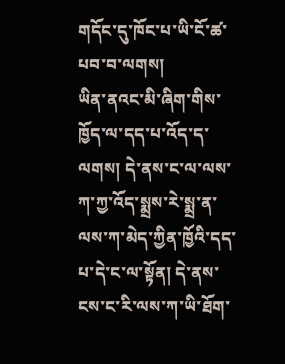གདོང་དུ་ཁོང་པ་ཡི་ངོ་ཚ་པབ་བ་ལགས།
ཡིན་ནའང་མི་ཞིག་གིས་ཁྱོད་ལ་དད་པ་འོད་ད་ལགས། དེ་ནས་ང་ལ་ལས་ཀ་ཀྱ་འོད་སྨྲས་རེ་སྨྲ་ན་ལས་ཀ་མེད་ཀྱིན་ཁྱོའི་དད་པ་དེ་ང་ལ་སྟོན། དེ་ནས་ངས་ང་རི་ལས་ཀ་ཡི་ཐོག་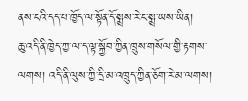ནས་ངའི་དད་པ་ཁྱོད་ལ་སྟོན་དོ་སྨྲས་རེ་ང་སྨྲ་ཡས་ཡིན།
ཆུ་འདི་ནི་ཁྱེད་ཀྱ་ལ་ད་ལྟ་སྐྱོབ་ཀྱིན་ཁྲུས་གསོལ་གྱི་རྟགས་ལགས། འདི་ནི་ལུས་ཀྱི་དྲི་མ་འཁྲུད་ཀྱིན་ཅོག་རེ་མ་ལགས།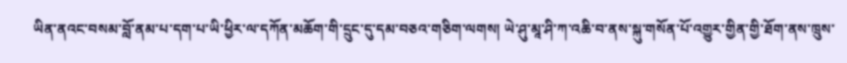ཡིན་ནའང་བསམ་བློ་ནམ་པ་དག་པ་ཡི་ཕྱིར་ལ་དཀོན་མཆོག་གི་དྲུང་དུ་དམ་བཅའ་གཅིག་ལགས། ཡེ་ཤུ་མཱ་ཤི་ཀ་འཆི་བ་ནས་སྐུ་གསོན་པོ་འགྱུར་གྱིན་གྱི་ཐོག་ནས་ཁྲུས་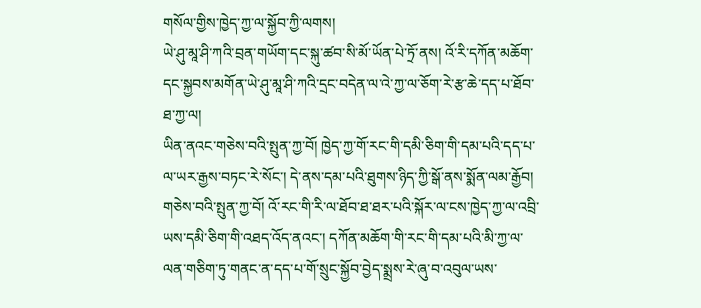གསོལ་གྱིས་ཁྱེད་ཀྱ་ལ་སྐྱོབ་ཀྱི་ལགས།
ཡེ་ཤུ་མཱ་ཤི་ཀའི་བྲན་གཡོག་དང་སྐུ་ཚབ་སི་མོ་ཡོན་པེ་ཏྲོ་ནས། འོ་རི་དཀོན་མཆོག་དང་སྐྱབས་མགོན་ཡེ་ཤུ་མཱ་ཤི་ཀའི་དྲང་བདེན་ལ་འེ་ཀྱ་ལ་ཅོག་རེ་རྩ་ཆེ་དད་པ་ཐོབ་ཐ་ཀྱ་ལ།
ཡིན་ནའང་གཅེས་བའི་སྤུན་ཀྱ་བོ། ཁྱེད་ཀྱ་གོ་རང་གི་དམི་ཅིག་གི་དམ་པའི་དད་པ་ལ་ཡར་རྒྱས་བཏང་རེ་སོང་། དེ་ནས་དམ་པའི་ཐུགས་ཉིད་ཀྱི་སྒོ་ནས་སྨོན་ལམ་རྒྱོབ།
གཅེས་བའི་སྤུན་ཀྱ་བོ། འོ་རང་གི་རི་ལ་ཐོབ་ཐ་ཐར་པའི་སྐོར་ལ་ངས་ཁྱེད་ཀྱ་ལ་འབྲི་ཡས་དམི་ཅིག་གི་འཐད་འོད་ནའང་། དཀོན་མཆོག་གི་རང་གི་དམ་པའི་མི་ཀྱ་ལ་ལན་གཅིག་ཏུ་གནང་ན་དད་པ་གོ་སྲུང་སྐྱོབ་བྱེད་སྨྲས་རེ་ཞུ་བ་འབུལ་ཡས་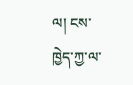ལ། ངས་ཁྱེད་ཀྱ་ལ་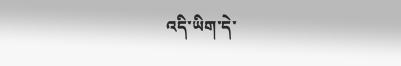འདི་ཡིག་དེ་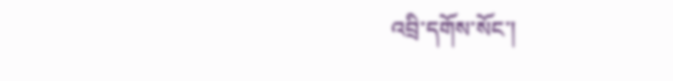འབྲི་དགོས་སོང་།